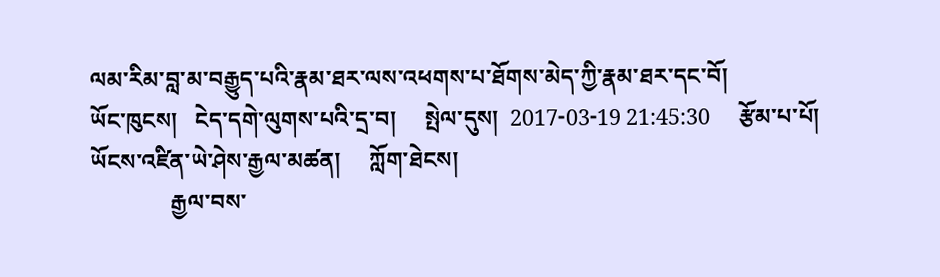ལམ་རིམ་བླ་མ་བརྒྱུད་པའི་རྣམ་ཐར་ལས་འཕགས་པ་ཐོགས་མེད་ཀྱི་རྣམ་ཐར་དང་བོ།
ཡོང་ཁུངས།   ངེད་དགེ་ལུགས་པའི་དྲ་བ།     སྤེལ་དུས།  2017-03-19 21:45:30     རྩོམ་པ་པོ།   ཡོངས་འཛིན་ཡེ་ཤེས་རྒྱལ་མཚན།     ཀློག་ཐེངས།
              རྒྱལ་བས་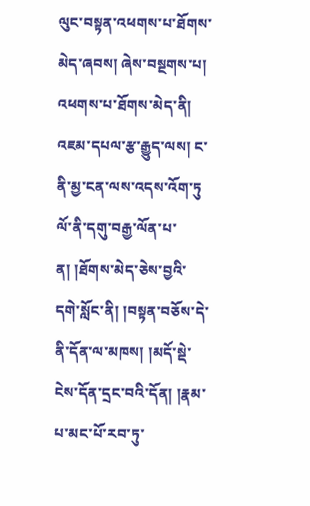ལུང་བསྟན་འཕགས་པ་ཐོགས་མེད་ཞབས། ཞེས་བསྔགས་པ། འཕགས་པ་ཐོགས་མེད་ནི། འཇམ་དཔལ་རྩ་རྒྱུད་ལས། ང་ནི་མྱ་ངན་ལས་འདས་འོག་ཏུ ལོ་ནི་དགུ་བརྒྱ་ལོན་པ་ན། །ཐོགས་མེད་ཅེས་བྱའི་དགེ་སློང་ནི། །བསྟན་བཅོས་དེ་ནི་དོན་ལ་མཁས། །མདོ་སྡེ་ངེས་དོན་དྲང་བའི་དོན། །རྣམ་པ་མང་པོ་རབ་ཏུ་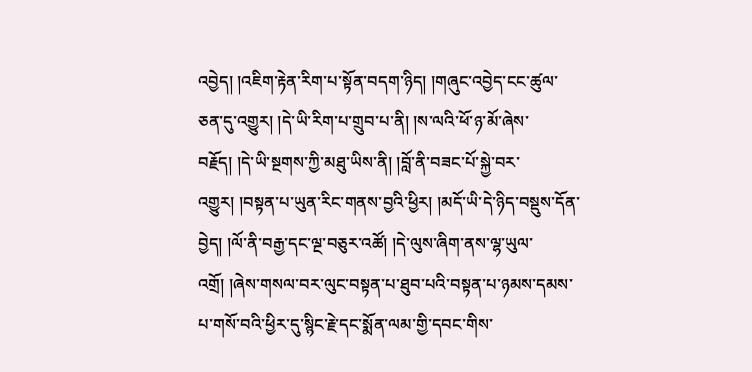འབྱེད། །འཇིག་རྟེན་རིག་པ་སྟོན་བདག་ཉིད། །གཞུང་འབྱེད་ངང་ཚུལ་ཅན་དུ་འགྱུར། །དེ་ཡི་རིག་པ་གྲུབ་པ་ནི། །ས་ལའི་ཕོ་ཉ་མོ་ཞེས་བརྗོད། །དེ་ཡི་སྔགས་ཀྱི་མཐུ་ཡིས་ནི། །བློ་ནི་བཟང་པོ་སྐྱེ་བར་འགྱུར། །བསྟན་པ་ཡུན་རིང་གནས་བྱའི་ཕྱིར། །མདོ་ཡི་དེ་ཉིད་བསྡུས་དོན་བྱེད། །ལོ་ནི་བརྒྱ་དང་ལྔ་བཅུར་འཚོ། །དེ་ལུས་ཞིག་ནས་ལྷ་ཡུལ་འགྲོ། །ཞེས་གསལ་བར་ལུང་བསྟན་པ་ཐུབ་པའི་བསྟན་པ་ཉམས་དམས་པ་གསོ་བའི་ཕྱིར་དུ་སྙིང་རྗེ་དང་སྨོན་ལམ་གྱི་དབང་གིས་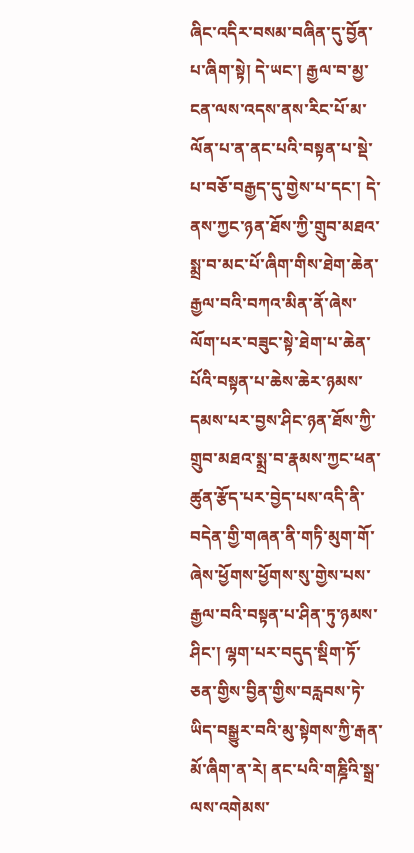ཞིང་འདིར་བསམ་བཞིན་དུ་བྱོན་པ་ཞིག་སྟེ། དེ་ཡང་། རྒྱལ་བ་མྱ་ངན་ལས་འདས་ནས་རིང་པོ་མ་ལོན་པ་ན་ནང་པའི་བསྟན་པ་སྡེ་པ་བཅོ་བརྒྱད་དུ་གྱེས་པ་དང་། དེ་ནས་ཀྱང་ཉན་ཐོས་ཀྱི་གྲུབ་མཐའ་སྨྲ་བ་མང་པོ་ཞིག་གིས་ཐེག་ཆེན་རྒྱལ་བའི་བཀའ་མིན་ནོ་ཞེས་ལོག་པར་བཟུང་སྟེ་ཐེག་པ་ཆེན་པོའི་བསྟན་པ་ཆེས་ཆེར་ཉམས་དམས་པར་བྱས་ཤིང་ཉན་ཐོས་ཀྱི་གྲུབ་མཐའ་སྨྲ་བ་རྣམས་ཀྱང་ཕན་ཚུན་རྩོད་པར་བྱེད་པས་འདི་ནི་བདེན་གྱི་གཞན་ནི་གཏི་མུག་གོ་ཞེས་ཕྱོགས་ཕྱོགས་སུ་གྱེས་པས་རྒྱལ་བའི་བསྟན་པ་ཤིན་ཏུ་ཉམས་ཤིང་། ལྷག་པར་བདུད་སྡིག་ཏོ་ཅན་གྱིས་བྱིན་གྱིས་བརླབས་ཏེ་ཡིད་བསྒྱུར་བའི་མུ་སྟེགས་ཀྱི་རྒན་མོ་ཞིག་ན་རེ། ནང་པའི་གཎྜིའི་སྒྲ་ལས་འགེམས་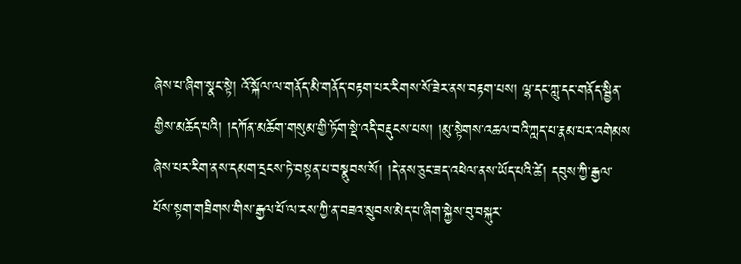ཞེས་པ་ཞིག་སྣང་སྟེ། འོ་སྐོལ་ལ་གནོད་མི་གནོད་བརྟག་པར་རིགས་སོ་ཟེར་ནས་བརྟག་པས། ལྷ་དང་ཀླུ་དང་གནོད་སྦྱིན་གྱིས་མཆོད་པའི། །དཀོན་མཆོག་གསུམ་གྱི་ཏོག་སྡེ་འདི་བརྡུངས་པས། །མུ་སྟེགས་འཆལ་བའི་ཀླད་པ་རྣམ་པར་འགེམས ཞེས་པར་རིག་ནས་དམག་དྲངས་ཏེ་བསྟན་པ་བསྣུབས་སོ། །དེ་ནས་ཅུང་ཟད་འཕེལ་ནས་ཡོད་པའི་ཚེ། དབུས་ཀྱི་རྒྱལ་པོས་སྟག་གཟིགས་གིས་རྒྱལ་པོ་ལ་རས་ཀྱི་ན་བཟའ་སྲུབས་མེད་པ་ཞིག་སྐྱེས་བུ་བསྐུར་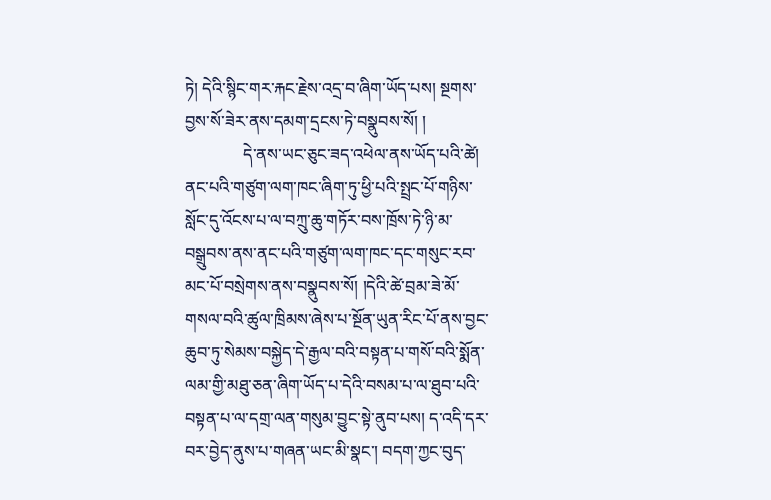ཏེ། དེའི་སྙིང་གར་རྐང་རྗེས་འདྲ་བ་ཞིག་ཡོད་པས། སྔགས་བྱས་སོ་ཟེར་ནས་དམག་དྲངས་ཏེ་བསྣུབས་སོ། །
              དེ་ནས་ཡང་ཅུང་ཟད་འཕེལ་ནས་ཡོད་པའི་ཚེ། ནང་པའི་གཙུག་ལག་ཁང་ཞིག་ཏུ་ཕྱི་པའི་སྤྲང་པོ་གཉིས་སློང་དུ་འོངས་པ་ལ་བཀྲུ་ཆུ་གཏོར་བས་ཁྲོས་ཏེ་ཉི་མ་བསྒྲུབས་ནས་ནང་པའི་གཙུག་ལག་ཁང་དང་གསུང་རབ་མང་པོ་བསྲེགས་ནས་བསྣུབས་སོ། །དེའི་ཚེ་བྲམ་ཟེ་མོ་གསལ་བའི་ཚུལ་ཁྲིམས་ཞེས་པ་སྔོན་ཡུན་རིང་པོ་ནས་བྱང་ཆུབ་ཏུ་སེམས་བསྐྱེད་དེ་རྒྱལ་བའི་བསྟན་པ་གསོ་བའི་སྨོན་ལམ་གྱི་མཐུ་ཅན་ཞིག་ཡོད་པ་དེའི་བསམ་པ་ལ་ཐུབ་པའི་བསྟན་པ་ལ་དགྲ་ལན་གསུམ་བྱུང་སྟེ་ནུབ་པས། ད་འདི་དར་བར་བྱེད་ནུས་པ་གཞན་ཡང་མི་སྣང་། བདག་ཀྱང་བུད་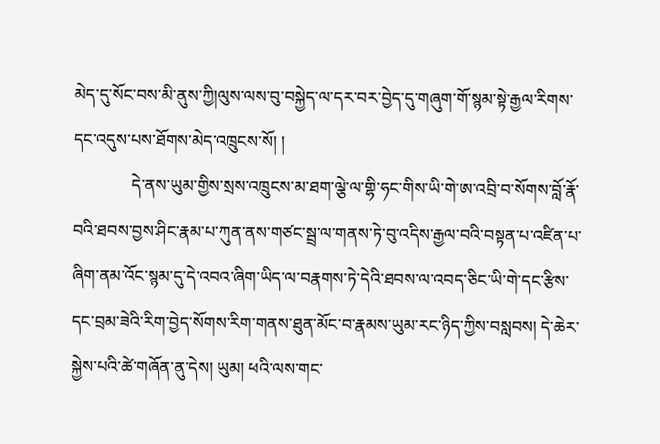མེད་དུ་སོང་བས་མི་ནུས་ཀྱི།ལུས་ལས་བུ་བསྐྱེད་ལ་དར་བར་བྱེད་དུ་གཞུག་གོ་སྙམ་སྟེ་རྒྱལ་རིགས་དང་འདུས་པས་ཐོགས་མེད་འཁྲུངས་སོ། །
              དེ་ནས་ཡུམ་གྱིས་སྲས་འཁྲུངས་མ་ཐག་ལྕེ་ལ་གྷི་ཧང་གིས་ཡི་གེ་ཨ་འབྲི་བ་སོགས་བློ་རྣོ་བའི་ཐབས་བྱས་ཤིང་རྣམ་པ་ཀུན་ནས་གཙང་སྦྲ་ལ་གནས་ཏེ་བུ་འདིས་རྒྱལ་བའི་བསྟན་པ་འཛིན་པ་ཞིག་ནམ་འོང་སྙམ་དུ་དེ་འབའ་ཞིག་ཡིད་ལ་བརྣགས་ཏེ་དེའི་ཐབས་ལ་འབད་ཅིང་ཡི་གེ་དང་རྩིས་དང་བྲམ་ཟེའི་རིག་བྱེད་སོགས་རིག་གནས་ཐུན་མོང་བ་རྣམས་ཡུམ་རང་ཉིད་ཀྱིས་བསླབས། དེ་ཆེར་སྐྱེས་པའི་ཚེ་གཞོན་ནུ་དེས། ཡུམ། ཕའི་ལས་གང་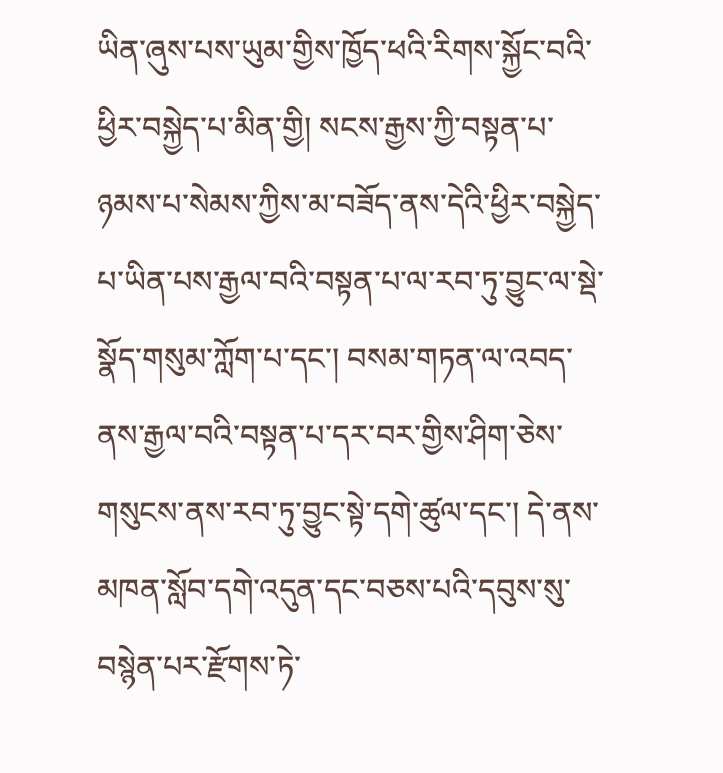ཡིན་ཞུས་པས་ཡུམ་གྱིས་ཁྱོད་ཕའི་རིགས་སྐྱོང་བའི་ཕྱིར་བསྐྱེད་པ་མིན་གྱི། སངས་རྒྱས་ཀྱི་བསྟན་པ་ཉམས་པ་སེམས་ཀྱིས་མ་བཟོད་ནས་དེའི་ཕྱིར་བསྐྱེད་པ་ཡིན་པས་རྒྱལ་བའི་བསྟན་པ་ལ་རབ་ཏུ་བྱུང་ལ་སྡེ་སྣོད་གསུམ་ཀློག་པ་དང་། བསམ་གཏན་ལ་འབད་ནས་རྒྱལ་བའི་བསྟན་པ་དར་བར་གྱིས་ཤིག་ཅེས་གསུངས་ནས་རབ་ཏུ་བྱུང་སྟེ་དགེ་ཚུལ་དང་། དེ་ནས་མཁན་སློབ་དགེ་འདུན་དང་བཅས་པའི་དབུས་སུ་བསྙེན་པར་རྫོགས་ཏེ་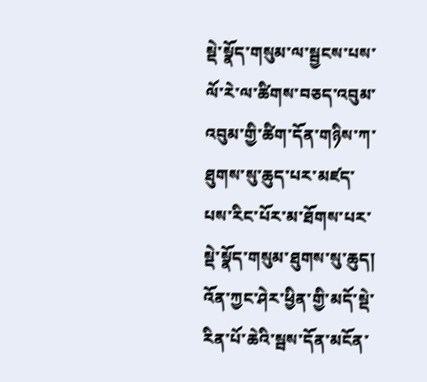སྡེ་སྣོད་གསུམ་ལ་སྦྱངས་པས་ལོ་རེ་ལ་ཚིགས་བཅད་འབུམ་འབུམ་གྱི་ཚིག་དོན་གཉིས་ཀ་ཐུགས་སུ་ཆུད་པར་མཛད་པས་རིང་པོར་མ་ཐོགས་པར་སྡེ་སྣོད་གསུམ་ཐུགས་སུ་ཆུད། འོན་ཀྱང་ཤེར་ཕྱིན་གྱི་མདོ་སྡེ་རིན་པོ་ཆེའི་སྦས་དོན་མངོན་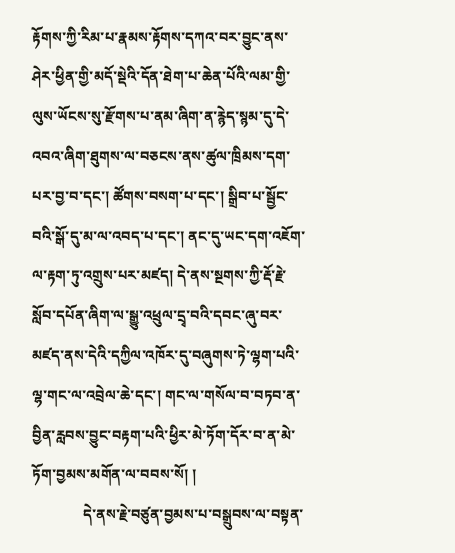རྟོགས་ཀྱི་རིམ་པ་རྣམས་རྟོགས་དཀའ་བར་བྱུང་ནས་ཤེར་ཕྱིན་གྱི་མདོ་སྡེའི་དོན་ཐེག་པ་ཆེན་པོའི་ལམ་གྱི་ལུས་ཡོངས་སུ་རྫོགས་པ་ནམ་ཞིག་ན་རྙེད་སྙམ་དུ་དེ་འབའ་ཞིག་ཐུགས་ལ་བཅངས་ནས་ཚུལ་ཁྲིམས་དག་པར་བྱ་བ་དང་། ཚོགས་བསག་པ་དང་། སྒྲིབ་པ་སྦྱོང་བའི་སྒོ་དུ་མ་ལ་འབད་པ་དང་། ནང་དུ་ཡང་དག་འཇོག་ལ་རྟག་ཏུ་འགྲུས་པར་མཛད། དེ་ནས་སྔགས་ཀྱི་རྡོ་རྗེ་སློབ་དཔོན་ཞིག་ལ་སྒྱུ་འཕྲུལ་དྲྭ་བའི་དབང་ཞུ་བར་མཛད་ནས་དེའི་དཀྱིལ་འཁོར་དུ་བཞུགས་ཏེ་ལྷག་པའི་ལྷ་གང་ལ་འབྲེལ་ཆེ་དང་། གང་ལ་གསོལ་བ་བཏབ་ན་བྱིན་རླབས་བྱུང་བརྟག་པའི་ཕྱིར་མེ་ཏོག་དོར་བ་ན་མེ་ཏོག་བྱམས་མགོན་ལ་བབས་སོ། །
              དེ་ནས་རྗེ་བཙུན་བྱམས་པ་བསྒྲུབས་ལ་བསྟན་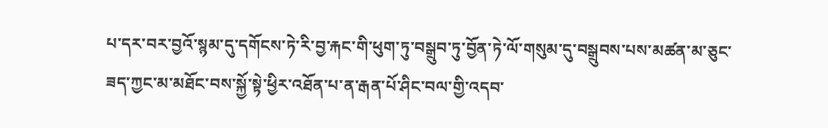པ་དར་བར་བྱའོ་སྙམ་དུ་དགོངས་ཏེ་རི་བྱ་རྐང་གི་ཕུག་ཏུ་བསྒྲུབ་ཏུ་བྱོན་ཏེ་ལོ་གསུམ་དུ་བསྒྲུབས་པས་མཚན་མ་ཅུང་ཟད་ཀྱང་མ་མཐོང་བས་སྐྱོ་སྟེ་ཕྱིར་འཐོན་པ་ན་རྒན་པོ་ཤིང་བལ་གྱི་འདབ་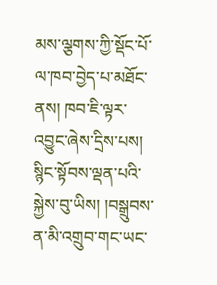མས་ལྕགས་ཀྱི་སྡོང་པོ་ལ་ཁབ་བྱེད་པ་མཐོང་ནས། ཁབ་ཇི་ལྟར་འབྱུང་ཞེས་དྲིས་པས། སྙིང་སྟོབས་ལྡན་པའི་སྐྱེས་བུ་ཡིས། །བསྒྲུབས་ན་མི་འགྲུབ་གང་ཡང་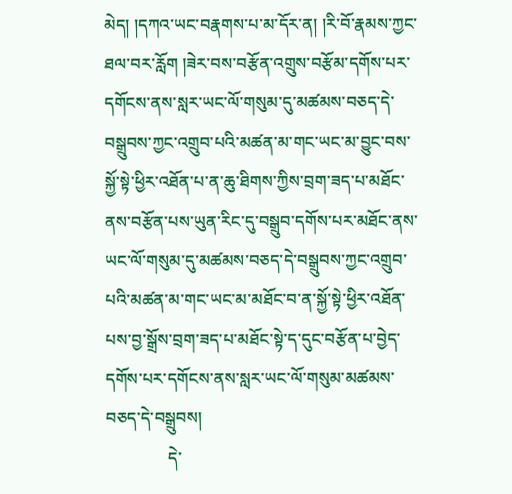མེད། །དཀའ་ཡང་བརྣགས་པ་མ་དོར་ན། །རི་བོ་རྣམས་ཀྱང་ཐལ་བར་རློག །ཟེར་བས་བརྩོན་འགྲུས་བརྩོམ་དགོས་པར་དགོངས་ནས་སླར་ཡང་ལོ་གསུམ་དུ་མཚམས་བཅད་དེ་བསྒྲུབས་ཀྱང་འགྲུབ་པའི་མཚན་མ་གང་ཡང་མ་བྱུང་བས་སྐྱོ་སྟེ་ཕྱིར་འཐོན་པ་ན་ཆུ་ཐིགས་ཀྱིས་བྲག་ཟད་པ་མཐོང་ནས་བརྩོན་པས་ཡུན་རིང་དུ་བསྒྲུབ་དགོས་པར་མཐོང་ནས་ཡང་ལོ་གསུམ་དུ་མཚམས་བཅད་དེ་བསྒྲུབས་ཀྱང་འགྲུབ་པའི་མཚན་མ་གང་ཡང་མ་མཐོང་བ་ན་སྐྱོ་སྟེ་ཕྱིར་འཐོན་པས་བྱ་སྒྲོས་བྲག་ཟད་པ་མཐོང་སྟེ་ད་དུང་བརྩོན་པ་བྱེད་དགོས་པར་དགོངས་ནས་སླར་ཡང་ལོ་གསུམ་མཚམས་བཅད་དེ་བསྒྲུབས།
               དེ་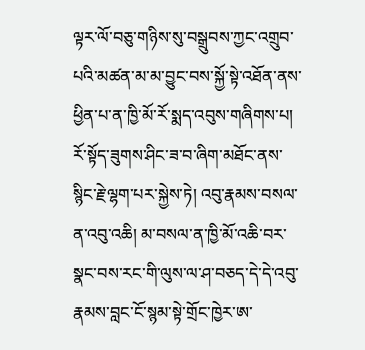ལྟར་ལོ་བཅུ་གཉིས་སུ་བསྒྲུབས་ཀྱང་འགྲུབ་པའི་མཚན་མ་མ་བྱུང་བས་སྐྱོ་སྟེ་འཐོན་ནས་ཕྱིན་པ་ན་ཁྱི་མོ་རོ་སྨད་འབུས་གཞིགས་པ། རོ་སྟོད་ཟུགས་ཤིང་ཟ་བ་ཞིག་མཐོང་ནས་སྙིང་རྗེ་ལྷག་པར་སྐྱེས་ཏེ། འབུ་རྣམས་བསལ་ན་འབུ་འཆི། མ་བསལ་ན་ཁྱི་མོ་འཆི་བར་སྣང་བས་རང་གི་ལུས་ལ་ཤ་བཅད་དེ་དེ་འབུ་རྣམས་བླང་ངོ་སྙམ་སྟེ་གྲོང་ཁྱེར་ཨ་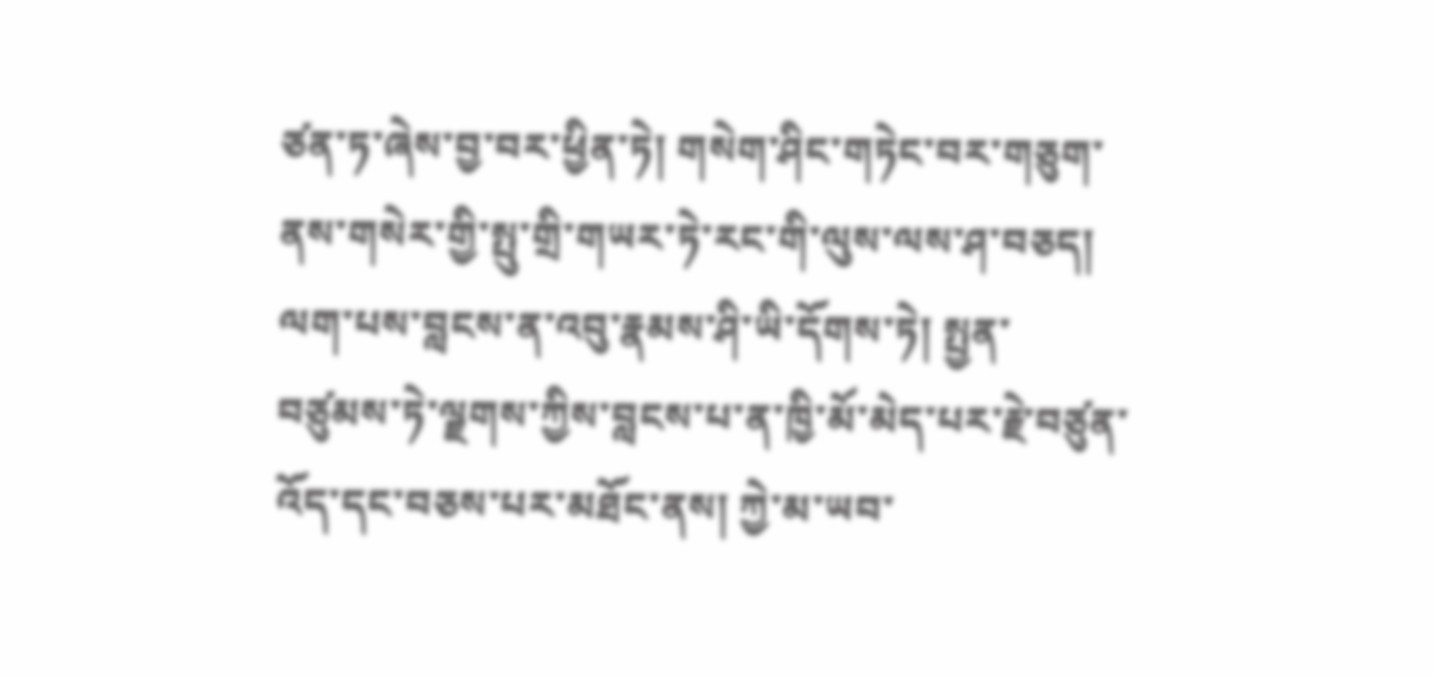ཙན་ཏ་ཞེས་བྱ་བར་ཕྱིན་ཏེ། གསེག་ཤིང་གཏེང་བར་གཅུག་ནས་གསེར་གྱི་སྤུ་གྲི་གཡར་ཏེ་རང་གི་ལུས་ལས་ཤ་བཅད། ལག་པས་བླངས་ན་འབུ་རྣམས་ཤི་ཡི་དོགས་ཏེ། སྤྱན་བཙུམས་ཏེ་ལྗགས་ཀྱིས་བླངས་པ་ན་ཁྱི་མོ་མེད་པར་རྗེ་བཙུན་འོད་དང་བཅས་པར་མཐོང་ནས། ཀྱེ་མ་ཡབ་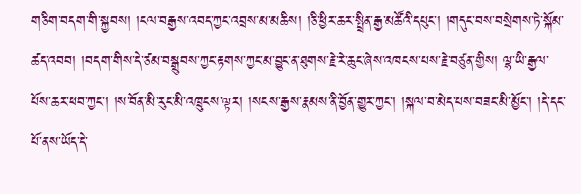གཅིག་བདག་གི་སྐྱབས། །ངལ་བརྒྱས་འབད་ཀྱང་འབྲས་མ་མཆིས། །ཅི་ཕྱིར་ཆར་སྤྲིན་རྒྱ་མཚོའི་དཔུང་། །གདུང་བས་བསྲེགས་ཏེ་སྐོམ་ཚད་འབབ། །བདག་གིས་དེ་ཙམ་བསྒྲུབས་ཀྱང་རྟགས་ཀྱང་མ་བྱུང་ན་ཐུགས་རྗེ་རེ་ཆུང་ཞེས་འཁངས་པས་རྗེ་བཙུན་གྱིས། ལྷ་ཡི་རྒྱལ་པོས་ཆར་ཕབ་ཀྱང་། །ས་བོན་མི་རུང་མི་འཁྲུངས་ལྟར། །སངས་རྒྱས་རྣམས་ནི་བྱོན་གྱུར་ཀྱང་། །སྐལ་བ་མེད་པས་བཟང་མི་མྱོང་། །དེ་དང་པོ་ནས་ཡོད་དེ་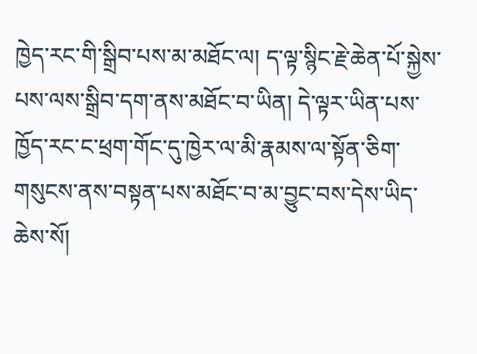ཁྱེད་རང་གི་སྒྲིབ་པས་མ་མཐོང་ལ། ད་ལྟ་སྙིང་རྗེ་ཆེན་པོ་སྐྱེས་པས་ལས་སྒྲིབ་དག་ནས་མཐོང་བ་ཡིན། དེ་ལྟར་ཡིན་པས་ཁྱོད་རང་ང་ཕྲག་གོང་དུ་ཁྱེར་ལ་མི་རྣམས་ལ་སྟོན་ཅིག་གསུངས་ནས་བསྟན་པས་མཐོང་བ་མ་བྱུང་བས་དེས་ཡིད་ཆེས་སོ།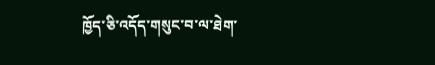ཁྱོད་ཅི་འདོད་གསུང་བ་ལ་ཐེག་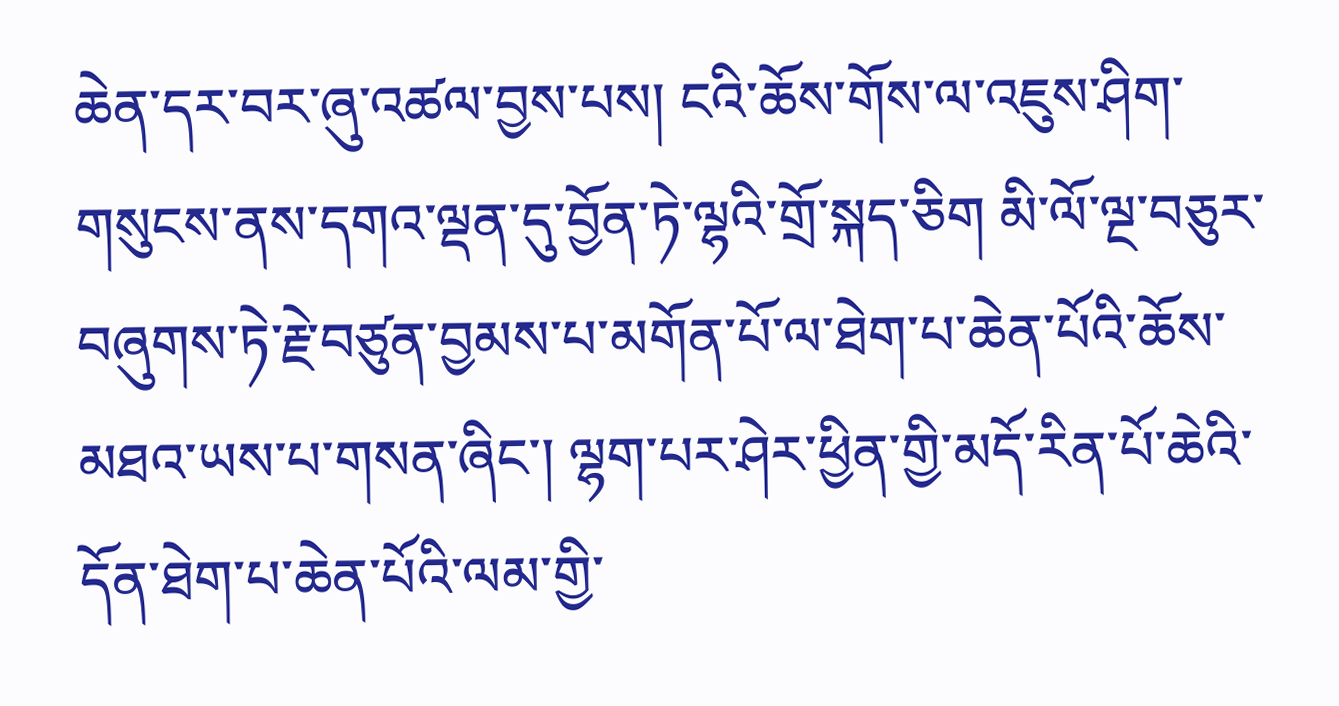ཆེན་དར་བར་ཞུ་འཚལ་བྱས་པས། ངའི་ཆོས་གོས་ལ་འཇུས་ཤིག་གསུངས་ནས་དགའ་ལྡན་དུ་བྱོན་ཏེ་ལྷའི་གྲོ་སྐད་ཅིག མི་ལོ་ལྔ་བཅུར་བཞུགས་ཏེ་རྗེ་བཙུན་བྱམས་པ་མགོན་པོ་ལ་ཐེག་པ་ཆེན་པོའི་ཆོས་མཐའ་ཡས་པ་གསན་ཞིང་། ལྷག་པར་ཤེར་ཕྱིན་གྱི་མདོ་རིན་པོ་ཆེའི་དོན་ཐེག་པ་ཆེན་པོའི་ལམ་གྱི་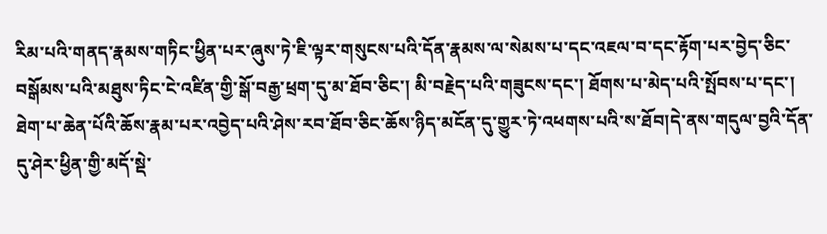རིམ་པའི་གནད་རྣམས་གཏིང་ཕྱིན་པར་ཞུས་ཏེ་ཇི་ལྟར་གསུངས་པའི་དོན་རྣམས་ལ་སེམས་པ་དང་འཇལ་བ་དང་རྟོག་པར་བྱེད་ཅིང་བསྒོམས་པའི་མཐུས་ཏིང་ངེ་འཛིན་གྱི་སྒོ་བརྒྱ་ཕྲག་དུ་མ་ཐོབ་ཅིང་། མི་བརྗེད་པའི་གཟུངས་དང་། ཐོགས་པ་མེད་པའི་སྤོབས་པ་དང་། ཐེག་པ་ཆེན་པོའི་ཆོས་རྣམ་པར་འབྱེད་པའི་ཤེས་རབ་ཐོབ་ཅིང་ཆོས་ཉིད་མངོན་དུ་གྱུར་ཏེ་འཕགས་པའི་ས་ཐོབ།དེ་ནས་གདུལ་བྱའི་དོན་དུ་ཤེར་ཕྱིན་གྱི་མདོ་སྡེ་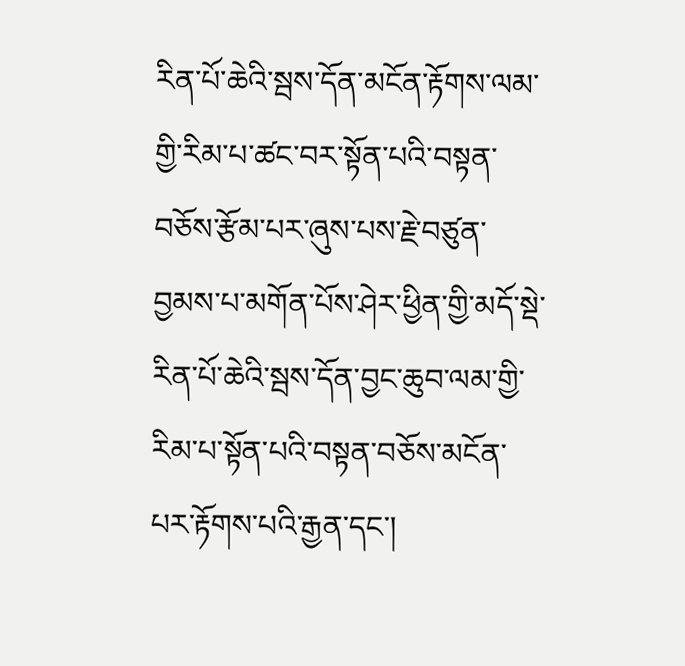རིན་པོ་ཆེའི་སྦས་དོན་མངོན་རྟོགས་ལམ་གྱི་རིམ་པ་ཚང་བར་སྟོན་པའི་བསྟན་བཅོས་རྩོམ་པར་ཞུས་པས་རྗེ་བཙུན་བྱམས་པ་མགོན་པོས་ཤེར་ཕྱིན་གྱི་མདོ་སྡེ་རིན་པོ་ཆེའི་སྦས་དོན་བྱང་ཆུབ་ལམ་གྱི་རིམ་པ་སྟོན་པའི་བསྟན་བཅོས་མངོན་པར་རྟོགས་པའི་རྒྱན་དང་།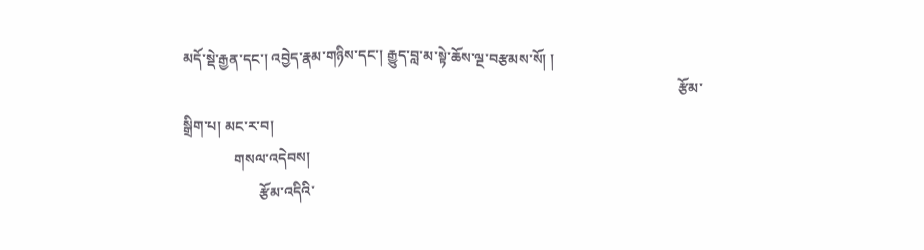མདོ་སྡེ་རྒྱན་དང་། འབྱེད་རྣམ་གཉིས་དང་། རྒྱུད་བླ་མ་སྟེ་ཆོས་ལྔ་བརྩམས་སོ། །
                                                                                                                                        རྩོམ་སྒྲིག་པ། མང་ར་བ།
              གསལ་འདེབས།
                     རྩོམ་འདིའི་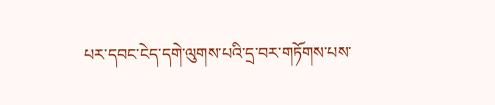པར་དབང་ངེད་དགེ་ལུགས་པའི་དྲ་བར་གཏོགས་པས་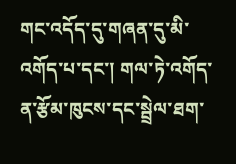གང་འདོད་དུ་གཞན་དུ་མི་འགོད་པ་དང་། གལ་ཏེ་འགོད་ན་རྩོམ་ཁུངས་དང་སྦྲེལ་ཐག་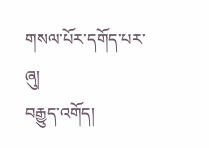གསལ་པོར་དགོད་པར་ཞུ།
བརྒྱུད་འགོད།